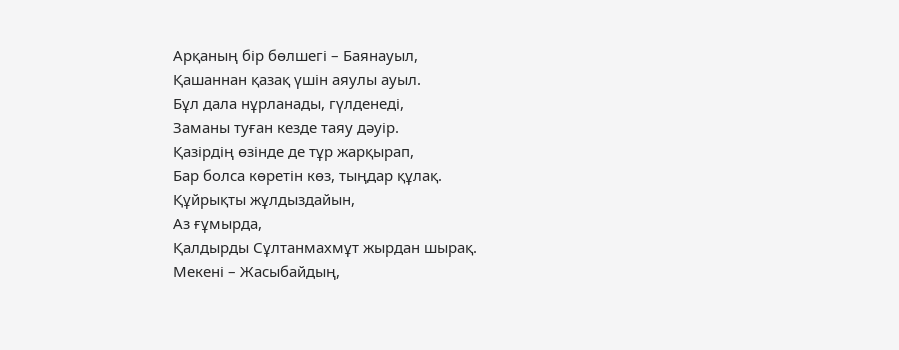Арқаның бір бөлшегі – Баянауыл,
Қашаннан қазақ үшін аяулы ауыл.
Бұл дала нұрланады, гүлденеді,
Заманы туған кезде таяу дәуір.
Қазірдің өзінде де тұр жарқырап,
Бар болса көретін көз, тыңдар құлақ.
Құйрықты жұлдыздайын,
Аз ғұмырда,
Қалдырды Сұлтанмахмұт жырдан шырақ.
Мекені – Жасыбайдың,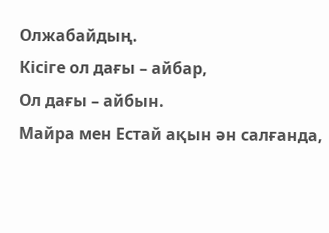Олжабайдың.
Кісіге ол дағы – айбар,
Ол дағы – айбын.
Майра мен Естай ақын ән салғанда,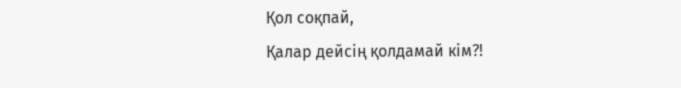Қол соқпай,
Қалар дейсің қолдамай кім?!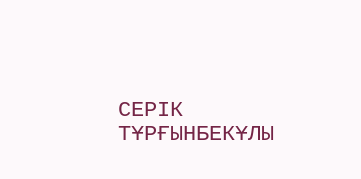СЕРІК ТҰРҒЫНБЕКҰЛЫ